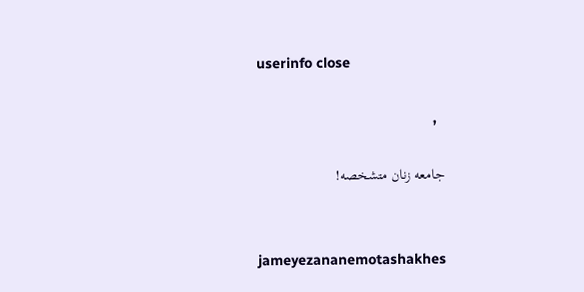userinfo close

  ,

جامعه زنان متشخصه!


jameyezananemotashakhes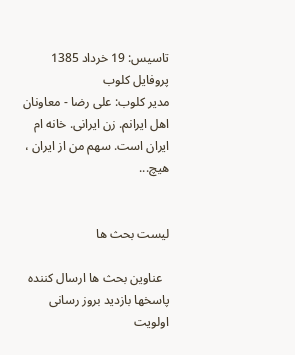تاسیس: 19 خرداد 1385  پروفایل کلوب
مدیر کلوب: علی رضا - معاونان
اهل ایرانم. زن ایرانی. خانه ام ایران است. سهم من از ایران ، هیچ...


لیست بحث ها

  عناوین بحث ها ارسال کننده پاسخها بازدید بروز رسانی اولویت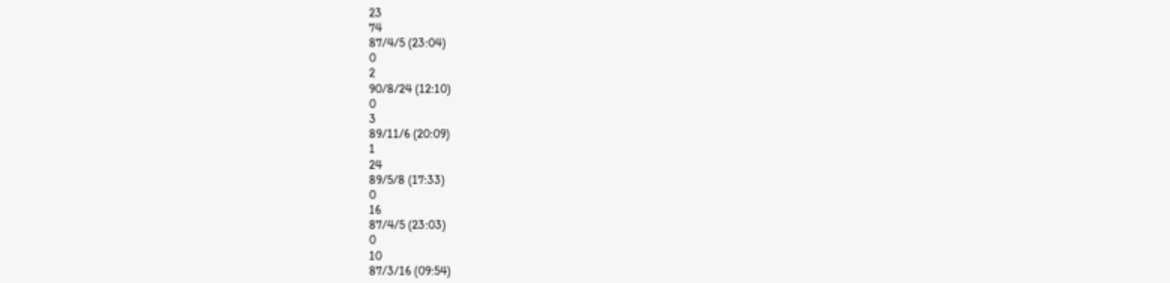23
74
87/4/5 (23:04)
0
2
90/8/24 (12:10)
0
3
89/11/6 (20:09)
1
24
89/5/8 (17:33)
0
16
87/4/5 (23:03)
0
10
87/3/16 (09:54)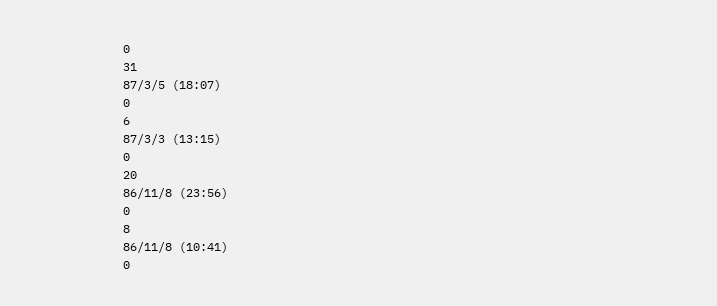0
31
87/3/5 (18:07)
0
6
87/3/3 (13:15)
0
20
86/11/8 (23:56)
0
8
86/11/8 (10:41)
0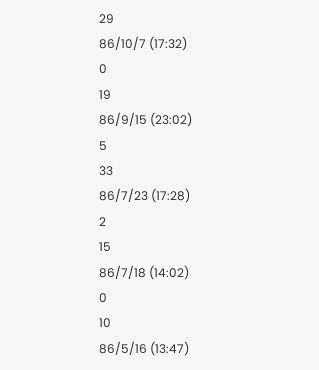29
86/10/7 (17:32)
0
19
86/9/15 (23:02)
5
33
86/7/23 (17:28)
2
15
86/7/18 (14:02)
0
10
86/5/16 (13:47)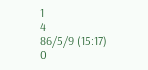1
4
86/5/9 (15:17)
0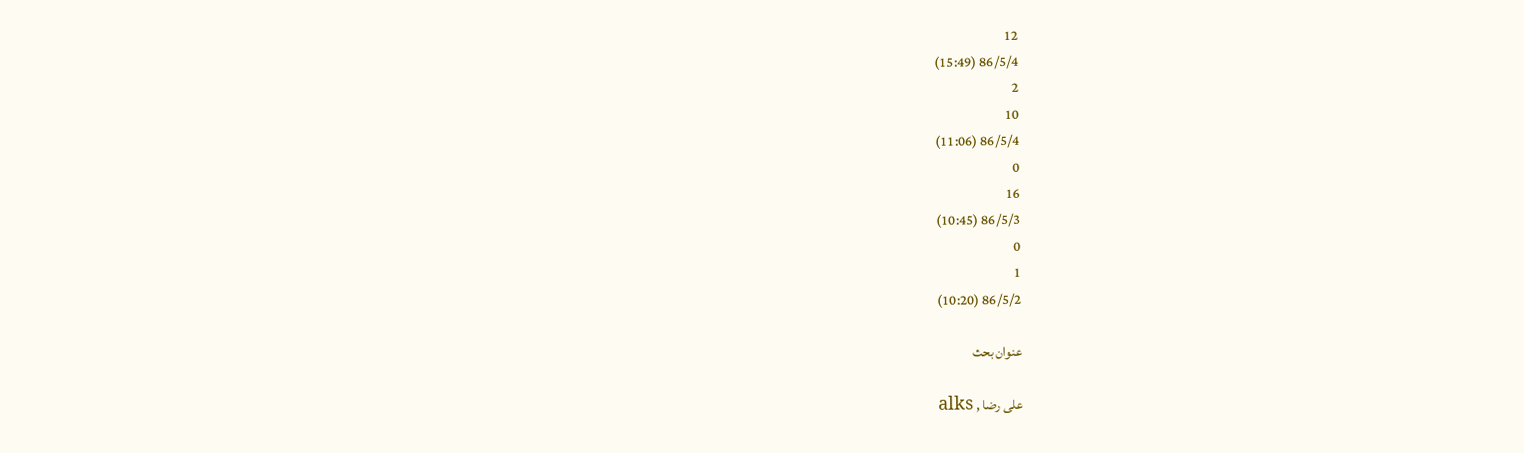12
86/5/4 (15:49)
2
10
86/5/4 (11:06)
0
16
86/5/3 (10:45)
0
1
86/5/2 (10:20)

عنوان بحث

علی رضا , alks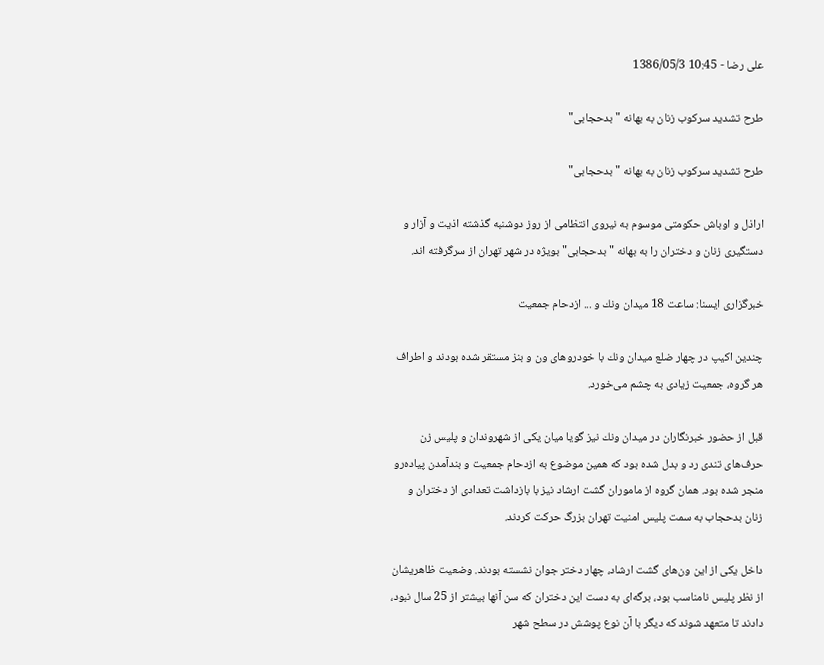علی رضا - 10:45 1386/05/3

طرح تشدید سرکوب زنان به بهانه "بدحجابی"

طرح تشدید سرکوب زنان به بهانه "بدحجابی"

اراذل و اوباش حکومتی موسوم به نیروی انتظامی از روز دوشنبه گذشته اذیت و آزار و دستگیری زنان و دختران را به بهانه "بدحجابی" بویژه در شهر تهران از سرگرفته اند.

خبرگزاری ایسنا: ساعت 18 میدان ونك و ... ازدحام جمعیت

چندین اكیپ در چهار ضلع میدان ونك با خودروهای ون و بنز مستقر شده بودند و اطراف هر گروه، جمعیت زیادی به چشم می‌خورد.

قبل از حضور خبرنگاران در میدان ونك نیز گویا میان یكی از شهروندان و پلیس زن حرف‌های تندی رد و بدل شده بود كه همین موضوع به ازدحام جمعیت و بندآمدن پیاده‌رو منجر شده بود. همان گروه از ماموران گشت ارشاد نیز با بازداشت تعدادی از دختران و زنان بدحجاب به سمت پلیس امنیت تهران بزرگ حركت كردند.

داخل یكی از این ون‌های گشت ارشاد، چهار دختر جوان نشسته بودند. وضعیت ظاهریشان از نظر پلیس نامناسب بود، برگه‌ای به دست این دختران كه سن آنها بیشتر از 25 سال نبود، دادند تا متعهد شوند كه دیگر با آن نوع پوشش در سطح شهر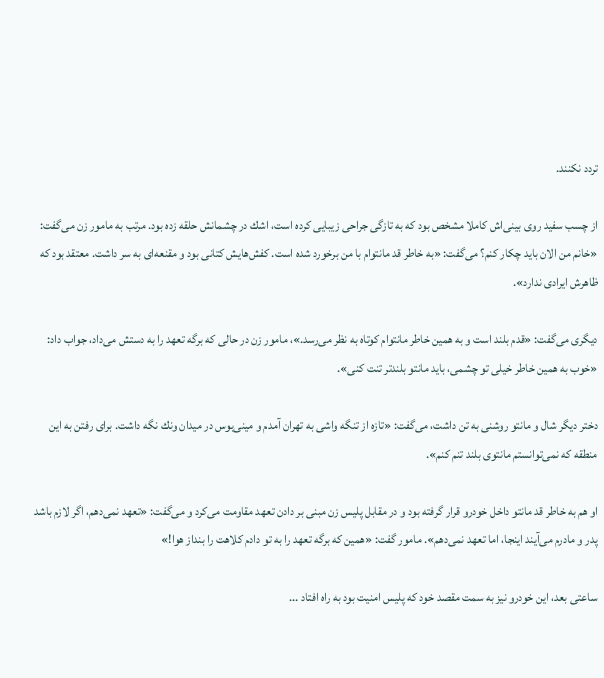تردد نكنند.

از چسب سفید روی بینی‌اش كاملا مشخص بود كه به تازگی جراحی زیبایی كرده است، اشك در چشمانش حلقه زده بود. مرتب به مامور زن می‌گفت: «خانم من الان باید چكار كنم؟ می‌گفت: «به خاطر قد مانتوام با من برخورد شده است. كفش‌هایش كتانی بود و مقنعه‌ای به سر داشت. معتقد بود كه ظاهرش ایرادی ندارد».

دیگری می‌گفت: «قدم بلند است و به همین خاطر مانتوام كوتاه به نظر می‌رسد.»، مامور زن در حالی كه برگه تعهد را به دستش می‌داد، جواب داد: «خوب به همین خاطر خیلی تو چشمی، باید مانتو بلندتر تنت كنی».

دختر دیگر شال و مانتو روشنی به تن داشت، می‌گفت: «تازه از تنگه واشی به تهران آمدم و مینی‌بوس در میدان ونك نگه داشت. برای رفتن به این منطقه كه نمی‌توانستم مانتوی بلند تنم كنم».

او هم به خاطر قد مانتو داخل خودرو قرار گرفته بود و در مقابل پلیس زن مبنی بر دادن تعهد مقاومت می‌كرد و می‌گفت: «تعهد نمی‌دهم، اگر لازم باشد پدر و مادرم می‌آیند اینجا، اما تعهد نمی‌دهم». مامور گفت: «همین كه برگه تعهد را به تو دادم كلاهت را بنداز هوا!»

ساعتی بعد، این خودرو نیز به سمت مقصد خود كه پلیس امنیت بود به راه افتاد ...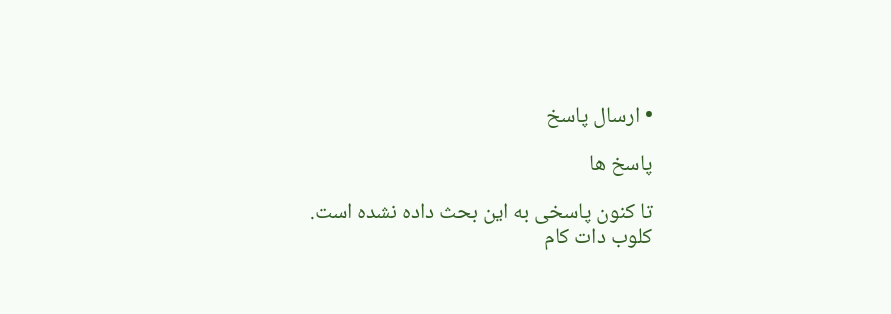• ارسال پاسخ

پاسخ ها

تا کنون پاسخی به این بحث داده نشده است.
کلوب دات کام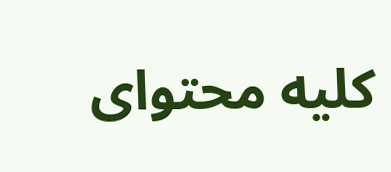کلیه محتوای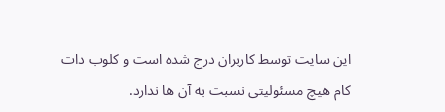این سایت توسط کاربران درج شده است و کلوب دات کام هیچ مسئولیتی نسبت به آن ها ندارد.